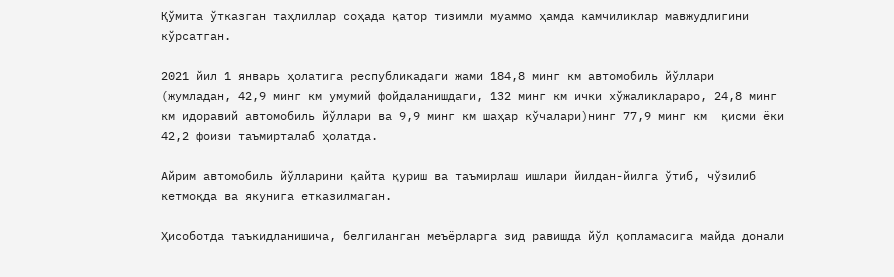Қўмита ўтказган таҳлиллар соҳада қатор тизимли муаммо ҳамда камчиликлар мавжудлигини кўрсатган.

2021 йил 1 январь ҳолатига республикадаги жами 184,8 минг км автомобиль йўллари (жумладан, 42,9 минг км умумий фойдаланишдаги, 132 минг км ички хўжаликлараро, 24,8 минг км идоравий автомобиль йўллари ва 9,9 минг км шаҳар кўчалари)нинг 77,9 минг км  қисми ёки 42,2 фоизи таъмирталаб ҳолатда.

Айрим автомобиль йўлларини қайта қуриш ва таъмирлаш ишлари йилдан-йилга ўтиб, чўзилиб кетмоқда ва якунига етказилмаган.

Ҳисоботда таъкидланишича, белгиланган меъёрларга зид равишда йўл қопламасига майда донали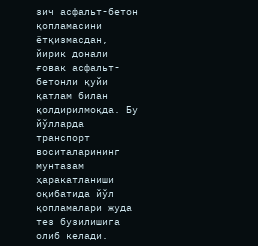зич асфальт-бетон қопламасини ётқизмасдан, йирик донали ғовак асфальт-бетонли қуйи қатлам билан қолдирилмоқда. Бу йўлларда транспорт воситаларининг мунтазам ҳаракатланиши оқибатида йўл қопламалари жуда тез бузилишига олиб келади.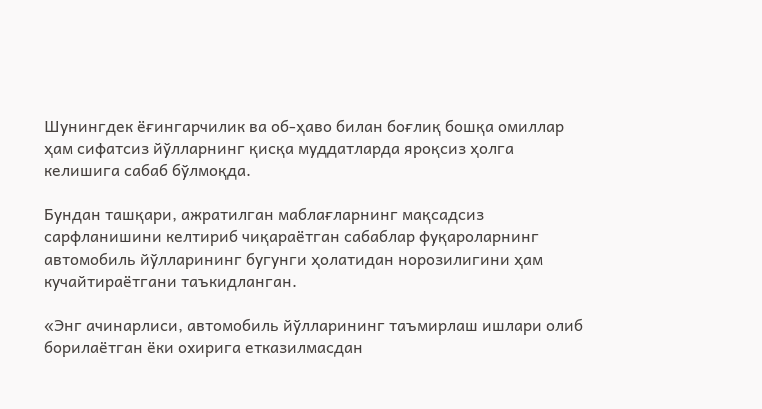Шунингдек ёғингарчилик ва об-ҳаво билан боғлиқ бошқа омиллар ҳам сифатсиз йўлларнинг қисқа муддатларда яроқсиз ҳолга келишига сабаб бўлмоқда.

Бундан ташқари, ажратилган маблағларнинг мақсадсиз сарфланишини келтириб чиқараётган сабаблар фуқароларнинг автомобиль йўлларининг бугунги ҳолатидан норозилигини ҳам кучайтираётгани таъкидланган.

«Энг ачинарлиси, автомобиль йўлларининг таъмирлаш ишлари олиб борилаётган ёки охирига етказилмасдан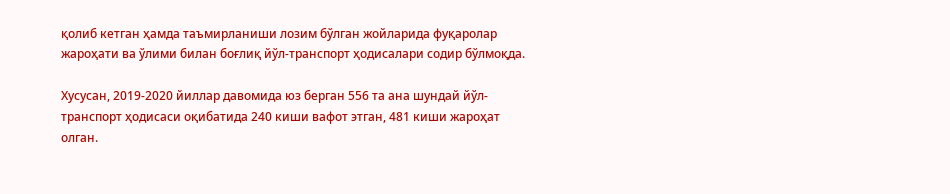қолиб кетган ҳамда таъмирланиши лозим бўлган жойларида фуқаролар жароҳати ва ўлими билан боғлиқ йўл-транспорт ҳодисалари содир бўлмоқда.

Хусусан, 2019-2020 йиллар давомида юз берган 556 та ана шундай йўл-транспорт ҳодисаси оқибатида 240 киши вафот этган, 481 киши жароҳат олган.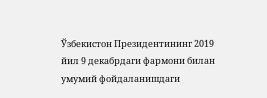Ўзбекистон Президентининг 2019 йил 9 декабрдаги фармони билан умумий фойдаланишдаги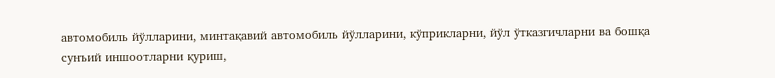автомобиль йўлларини, минтақавий автомобиль йўлларини, кўприкларни, йўл ўтказгичларни ва бошқа сунъий иншоотларни қуриш,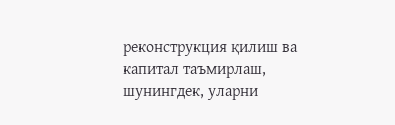реконструкция қилиш ва капитал таъмирлаш, шунингдек, уларни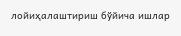лойиҳалаштириш бўйича ишлар